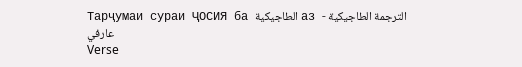Тарҷумаи сураи ҶОСИЯ ба الطاجيكية аз الترجمة الطاجيكية - عارفي
Verse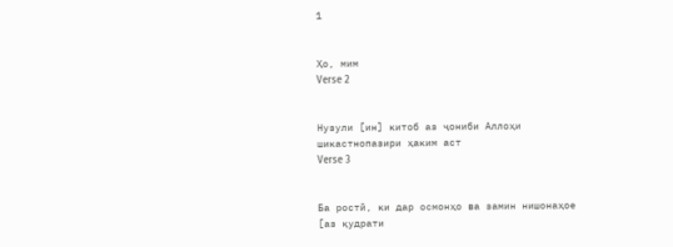1


Ҳо, мим
Verse 2


Нузули [ин] китоб аз ҷониби Аллоҳи шикастнопазири ҳаким аст
Verse 3


Ба ростӣ, ки дар осмонҳо ва замин нишонаҳое [аз қудрати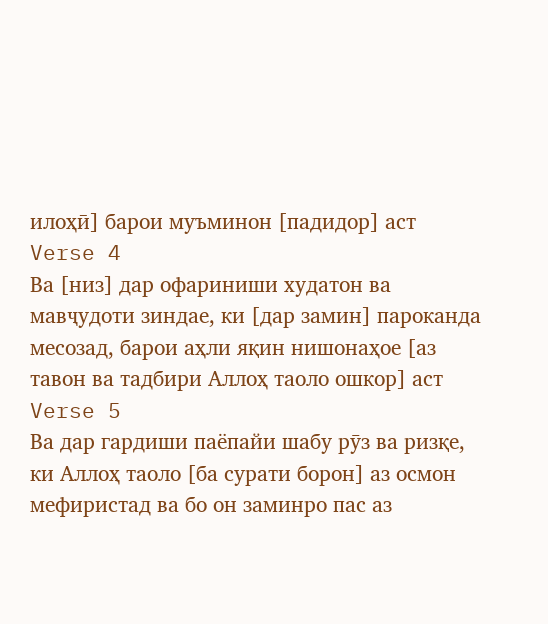илоҳӣ] барои муъминон [падидор] аст
Verse 4
Ва [низ] дар офариниши худатон ва мавҷудоти зиндае, ки [дар замин] пароканда месозад, барои аҳли яқин нишонаҳое [аз тавон ва тадбири Аллоҳ таоло ошкор] аст
Verse 5
Ва дар гардиши паёпайи шабу рӯз ва ризқе, ки Аллоҳ таоло [ба сурати борон] аз осмон мефиристад ва бо он заминро пас аз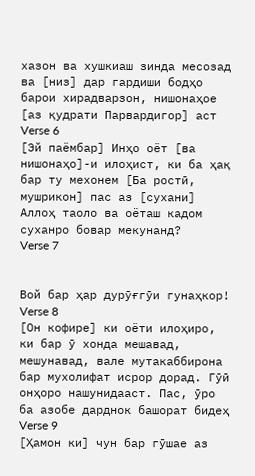хазон ва хушкиаш зинда месозад ва [низ] дар гардиши бодҳо барои хирадварзон, нишонаҳое [аз қудрати Парвардигор] аст
Verse 6
[Эй паёмбар] Инҳо оёт [ва нишонаҳо]-и илоҳист, ки ба ҳақ бар ту мехонем [Ба ростӣ, мушрикон] пас аз [сухани] Аллоҳ таоло ва оёташ кадом суханро бовар мекунанд?
Verse 7


Вой бар ҳар дурӯғгӯи гунаҳкор!
Verse 8
[Он кофире] ки оёти илоҳиро, ки бар ӯ хонда мешавад, мешунавад, вале мутакаббирона бар мухолифат исрор дорад. Гӯӣ онҳоро нашунидааст. Пас, ӯро ба азобе дарднок башорат бидеҳ
Verse 9
[Ҳамон ки] чун бар гӯшае аз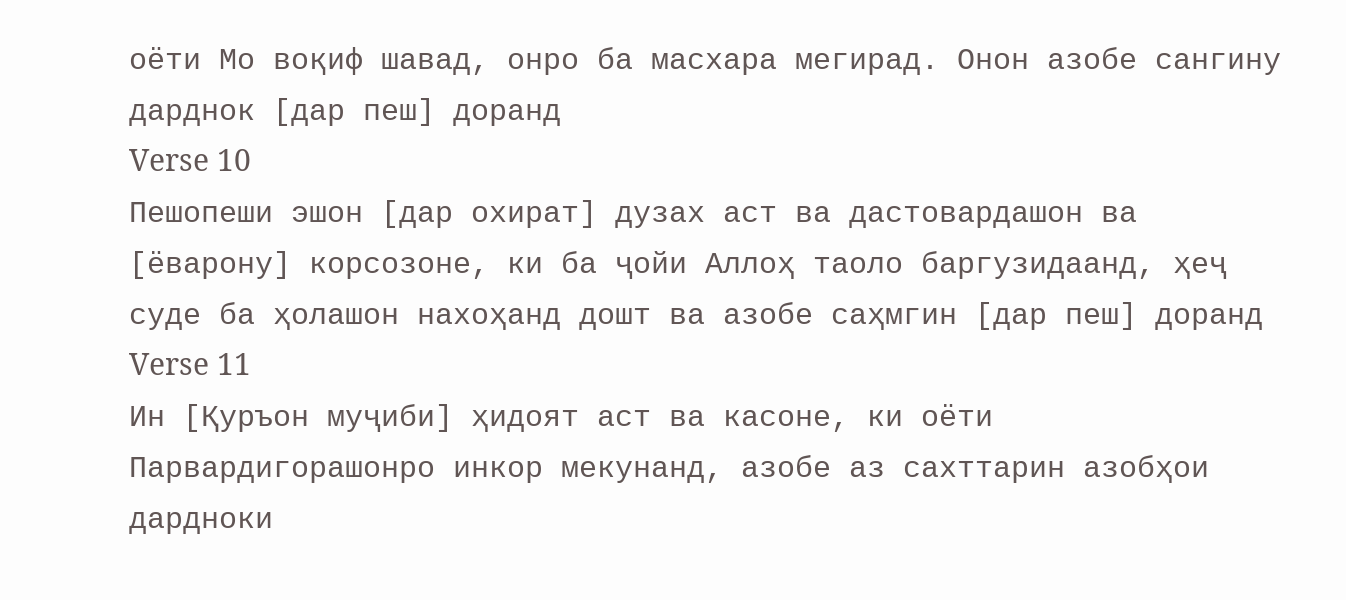оёти Мо воқиф шавад, онро ба масхара мегирад. Онон азобе сангину дарднок [дар пеш] доранд
Verse 10
Пешопеши эшон [дар охират] дузах аст ва дастовардашон ва [ёварону] корсозоне, ки ба ҷойи Аллоҳ таоло баргузидаанд, ҳеҷ суде ба ҳолашон нахоҳанд дошт ва азобе саҳмгин [дар пеш] доранд
Verse 11
Ин [Қуръон муҷиби] ҳидоят аст ва касоне, ки оёти Парвардигорашонро инкор мекунанд, азобе аз сахттарин азобҳои дардноки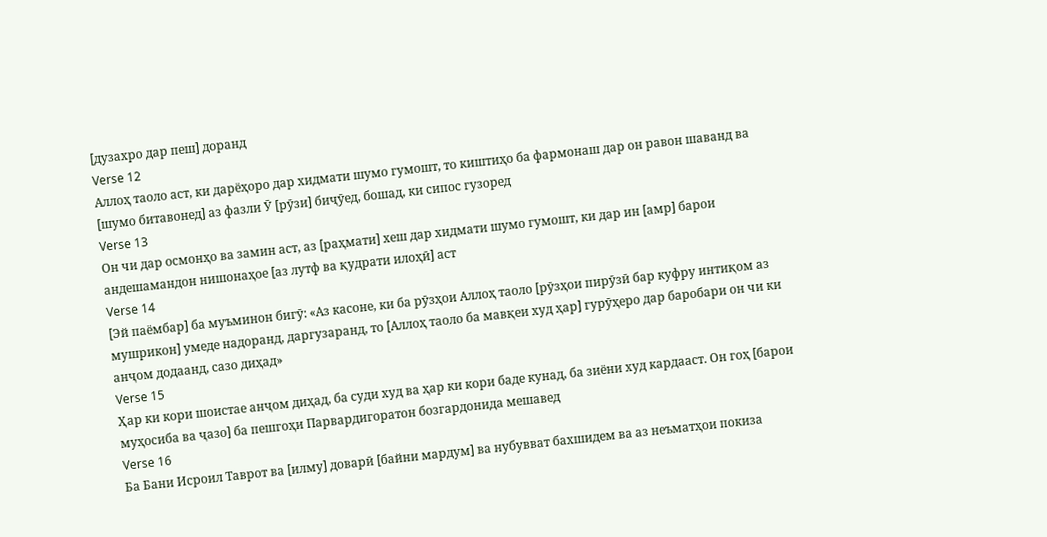[дузахро дар пеш] доранд
Verse 12
Аллоҳ таоло аст, ки дарёҳоро дар хидмати шумо гумошт, то киштиҳо ба фармонаш дар он равон шаванд ва [шумо битавонед] аз фазли Ӯ [рӯзи] биҷӯед, бошад, ки сипос гузоред
Verse 13
Он чи дар осмонҳо ва замин аст, аз [раҳмати] хеш дар хидмати шумо гумошт, ки дар ин [амр] барои андешамандон нишонаҳое [аз лутф ва қудрати илоҳӣ] аст
Verse 14
[Эй паёмбар] ба муъминон бигӯ: «Аз касоне, ки ба рӯзҳои Аллоҳ таоло [рӯзҳои пирӯзӣ бар куфру интиқом аз мушрикон] умеде надоранд, даргузаранд, то [Аллоҳ таоло ба мавқеи худ ҳар] гурӯҳеро дар баробари он чи ки анҷом додаанд, сазо диҳад»
Verse 15
Ҳар ки кори шоистае анҷом диҳад, ба суди худ ва ҳар ки кори баде кунад, ба зиёни худ кардааст. Он гоҳ [барои муҳосиба ва ҷазо] ба пешгоҳи Парвардигоратон бозгардонида мешавед
Verse 16
Ба Бани Исроил Таврот ва [илму] доварӣ [байни мардум] ва нубувват бахшидем ва аз неъматҳои покиза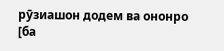рӯзиашон додем ва ононро [ба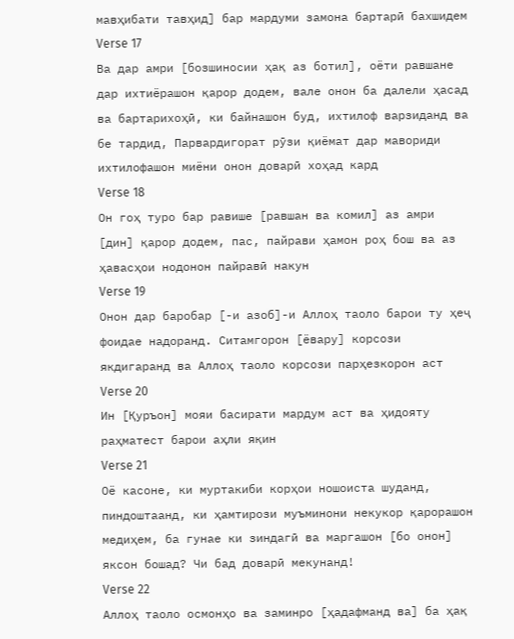мавҳибати тавҳид] бар мардуми замона бартарӣ бахшидем
Verse 17
Ва дар амри [бозшиносии ҳақ аз ботил], оёти равшане дар ихтиёрашон қарор додем, вале онон ба далели ҳасад ва бартарихоҳӣ, ки байнашон буд, ихтилоф варзиданд ва бе тардид, Парвардигорат рӯзи қиёмат дар мавориди ихтилофашон миёни онон доварӣ хоҳад кард
Verse 18
Он гоҳ туро бар равише [равшан ва комил] аз амри [дин] қарор додем, пас, пайрави ҳамон роҳ бош ва аз ҳавасҳои нодонон пайравӣ накун
Verse 19
Онон дар баробар [-и азоб]-и Аллоҳ таоло барои ту ҳеҷ фоидае надоранд. Ситамгорон [ёвару] корсози якдигаранд ва Аллоҳ таоло корсози парҳезкорон аст
Verse 20
Ин [Қуръон] мояи басирати мардум аст ва ҳидояту раҳматест барои аҳли яқин
Verse 21
Оё касоне, ки муртакиби корҳои ношоиста шуданд, пиндоштаанд, ки ҳамтирози муъминони некукор қарорашон медиҳем, ба гунае ки зиндагӣ ва маргашон [бо онон] яксон бошад? Чи бад доварӣ мекунанд!
Verse 22
Аллоҳ таоло осмонҳо ва заминро [ҳадафманд ва] ба ҳақ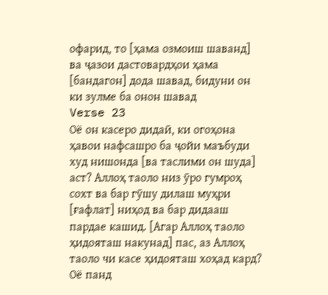офарид, то [ҳама озмоиш шаванд] ва ҷазои дастовардҳои ҳама [бандагон] дода шавад, бидуни он ки зулме ба онон шавад
Verse 23
Оё он касеро дидаӣ, ки огоҳона ҳавои нафсашро ба ҷойи маъбуди худ нишонда [ва таслими он шуда] аст? Аллоҳ таоло низ ӯро гумроҳ сохт ва бар гӯшу дилаш муҳри [ғафлат] ниҳод ва бар дидааш пардае кашид. [Агар Аллоҳ таоло ҳидояташ накунад] пас, аз Аллоҳ таоло чи касе ҳидояташ хоҳад кард? Оё панд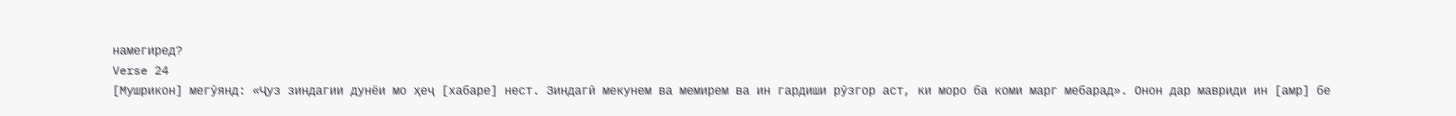намегиред?
Verse 24
[Мушрикон] мегӯянд: «Ҷуз зиндагии дунёи мо ҳеҷ [хабаре] нест. Зиндагӣ мекунем ва мемирем ва ин гардиши рӯзгор аст, ки моро ба коми марг мебарад». Онон дар мавриди ин [амр] бе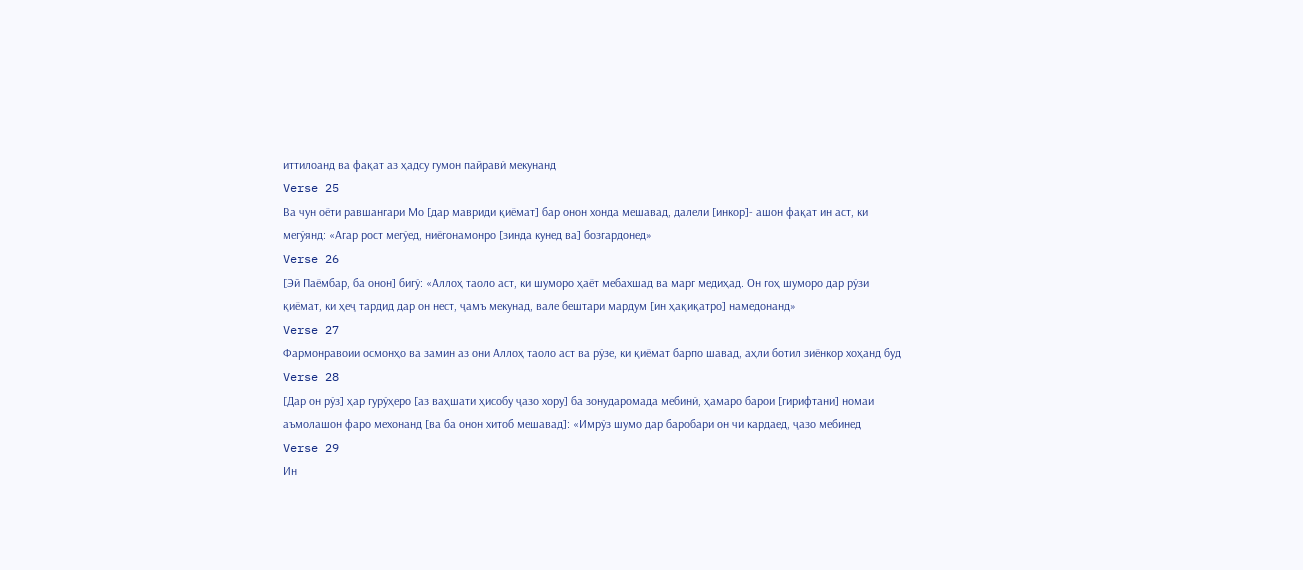иттилоанд ва фақат аз ҳадсу гумон пайравӣ мекунанд
Verse 25
Ва чун оёти равшангари Мо [дар мавриди қиёмат] бар онон хонда мешавад, далели [инкор]- ашон фақат ин аст, ки мегӯянд: «Агар рост мегӯед, ниёгонамонро [зинда кунед ва] бозгардонед»
Verse 26
[Эй Паёмбар, ба онон] бигӯ: «Аллоҳ таоло аст, ки шуморо ҳаёт мебахшад ва марг медиҳад. Он гоҳ шуморо дар рӯзи қиёмат, ки ҳеҷ тардид дар он нест, ҷамъ мекунад, вале бештари мардум [ин ҳақиқатро] намедонанд»
Verse 27
Фармонравоии осмонҳо ва замин аз они Аллоҳ таоло аст ва рӯзе, ки қиёмат барпо шавад, аҳли ботил зиёнкор хоҳанд буд
Verse 28
[Дар он рӯз] ҳар гурӯҳеро [аз ваҳшати ҳисобу ҷазо хору] ба зонударомада мебинӣ, ҳамаро барои [гирифтани] номаи аъмолашон фаро мехонанд [ва ба онон хитоб мешавад]: «Имрӯз шумо дар баробари он чи кардаед, ҷазо мебинед
Verse 29
Ин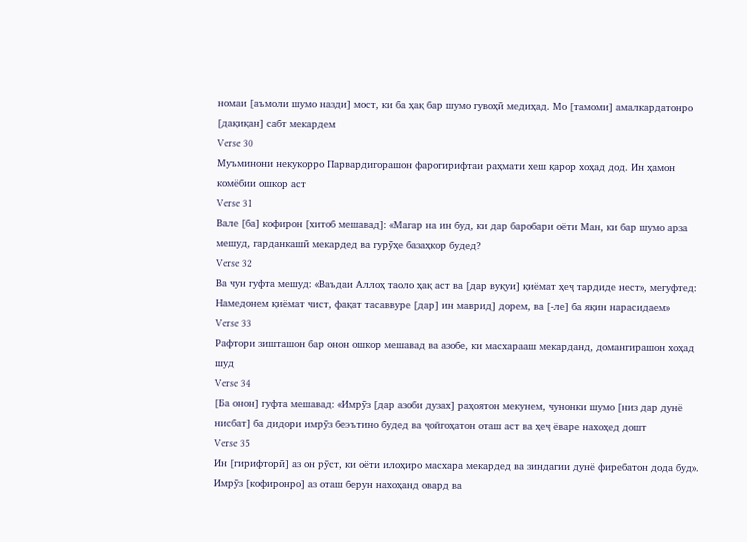номаи [аъмоли шумо назди] мост, ки ба ҳақ бар шумо гувоҳӣ медиҳад. Мо [тамоми] амалкардатонро [дақиқан] сабт мекардем
Verse 30
Муъминони некукорро Парвардигорашон фарогирифтаи раҳмати хеш қарор хоҳад дод. Ин ҳамон комёбии ошкор аст
Verse 31
Вале [ба] кофирон [хитоб мешавад]: «Магар на ин буд, ки дар баробари оёти Ман, ки бар шумо арза мешуд, гарданкашӣ мекардед ва гурӯҳе базаҳкор будед?
Verse 32
Ва чун гуфта мешуд: «Ваъдаи Аллоҳ таоло ҳақ аст ва [дар вуқуи] қиёмат ҳеҷ тардиде нест», мегуфтед: Намедонем қиёмат чист, фақат тасаввуре [дар] ин маврид] дорем, ва [-ле] ба яқин нарасидаем»
Verse 33
Рафтори зишташон бар онон ошкор мешавад ва азобе, ки масхарааш мекарданд, домангирашон хоҳад шуд
Verse 34
[Ба онон] гуфта мешавад: «Имрӯз [дар азоби дузах] раҳоятон мекунем, чунонки шумо [низ дар дунё нисбат] ба дидори имрӯз беэътино будед ва ҷойгоҳатон оташ аст ва ҳеҷ ёваре нахоҳед дошт
Verse 35
Ин [гирифторӣ] аз он рӯст, ки оёти илоҳиро масхара мекардед ва зиндагии дунё фиребатон дода буд». Имрӯз [кофиронро] аз оташ берун нахоҳанд овард ва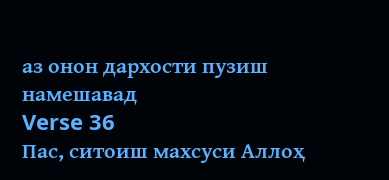аз онон дархости пузиш намешавад
Verse 36
Пас, ситоиш махсуси Аллоҳ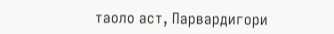таоло аст, Парвардигори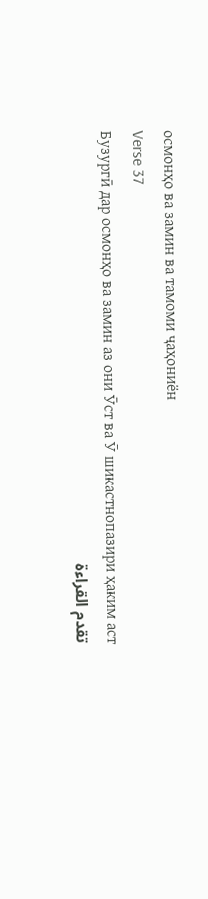осмонҳо ва замин ва тамоми ҷаҳониён
Verse 37
Бузургӣ дар осмонҳо ва замин аз они Ӯст ва Ӯ шикастнопазири ҳаким аст
تقدم القراءة